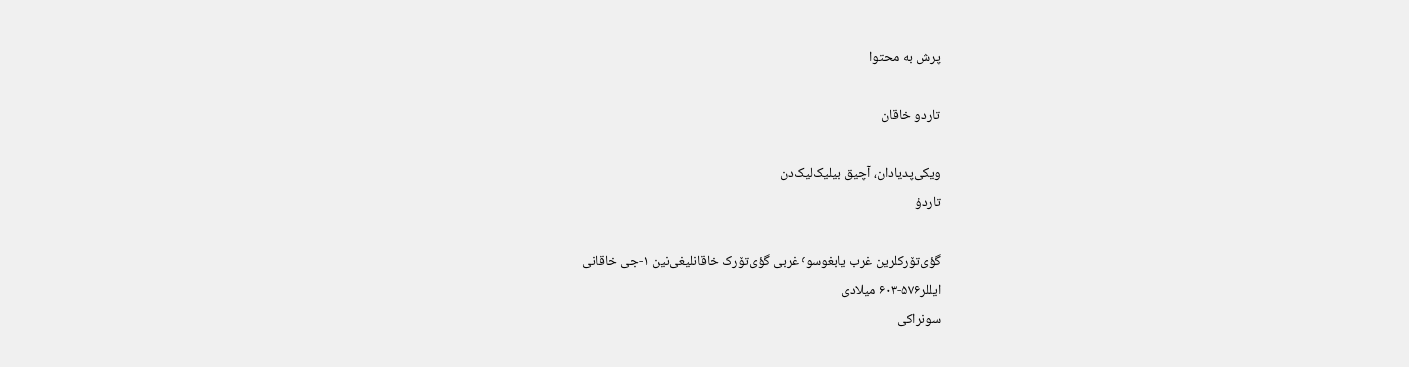پرش به محتوا

تاردو خاقان

ویکی‌پدیادان، آچیق بیلیک‌لیک‌دن
تاردۇ

گؤی‌تۆرکلرین غرب یابغوسو٬ غربی گؤی‌تۆرک خاقانلیغی‌نین ۱-جی خاقانی
ایللر۵۷۶-۶۰۳ میلادی
سونراکی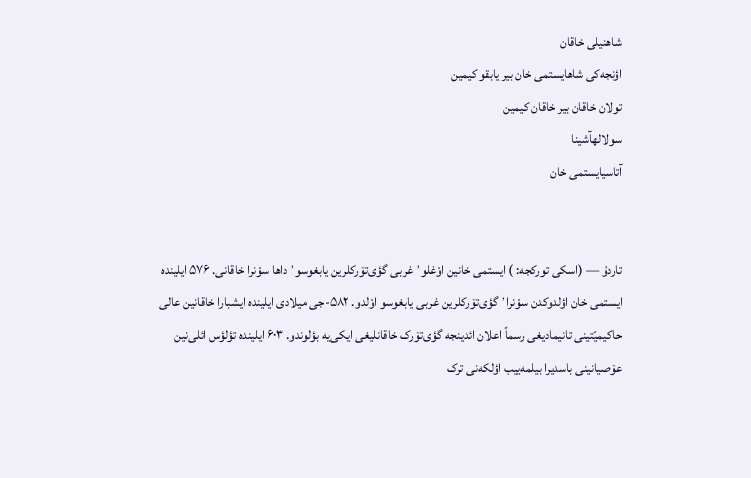شاهنیلی خاقان
اؤنجه‌کی شاهایستمی خان بیر یابقو کیمین
تولان خاقان بیر خاقان کیمین
سولالهآشینا
آتاسیایستمی خان


تاردۇ — (اسكى تورکجه: ) ایستمی خانین اوْغلو٬ غربی گؤی‌تۆرکلرین یابغوسو٬ داها سوْنرا خاقانی. ۵۷۶ ایلینده ایستمی خان اؤلدوکدن سوْنرا٬ گؤی‌تۆرکلرین غربی یابغوسو اوْلدو. ۵۸۲-جی میلادی ایلینده ایشبارا خاقانین عالی حاکیمیّتینی تانیمادیغی رسماً اعلان ائدینجه گؤی‌تۆرک خاقانلیغی ایکی‌یه بؤلوندو. ۶۰۳ ایلینده تؤلؤس ائلی‌نین عۆصیانینی باسدیرا بیلمه‌ییب اؤلکه‌نی ترک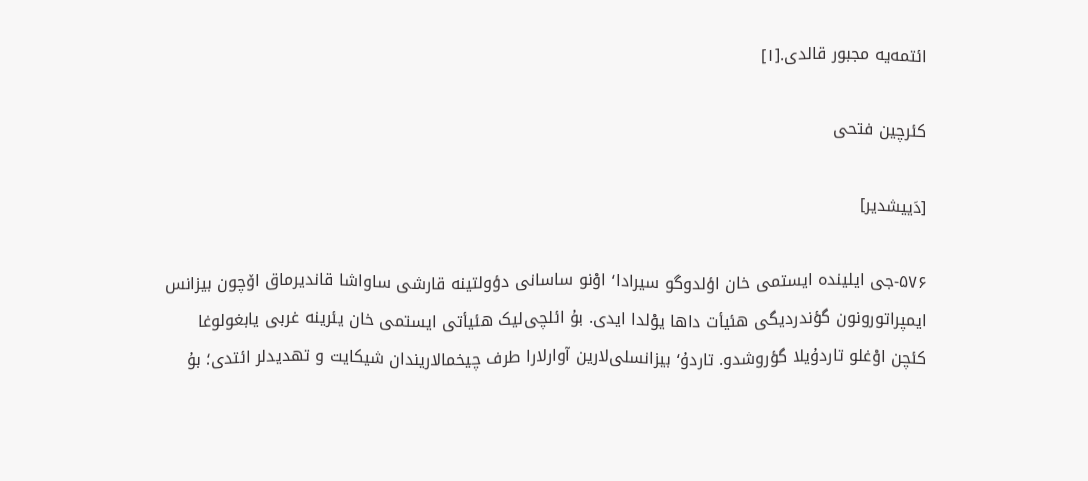ائتمه‌یه مجبور قالدی.[۱]

کئرچین فتحی

[دَییشدیر]

۵۷۶-جی ایلینده ایستمی خان اؤلدوگو سیرادا٬ اوْنو ساسانی دؤولتینه قارشی ساواشا قاندیرماق اۆچون بیزانس ایمپراتورونون گؤندردیگی هئیأت داها یوْلدا ایدی. بۇ ائلچی‌لیک هئیأتی ایستمی خان یئرینه غربی یابغولوغا کئچن اوْغلو تاردۇیلا گؤروشدو. تاردۇ٬ بیزانسلی‌لارین آوارلارا طرف چیخمالاریندان شیکایت و تهدیدلر ائتدی؛ بۇ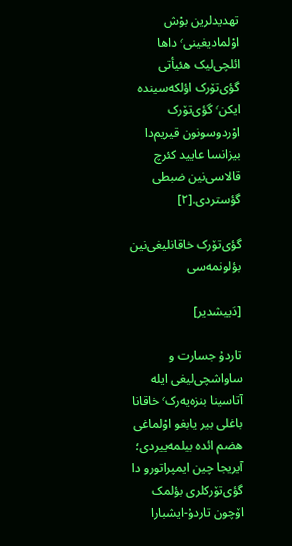تهدیدلرین بوْش اوْلمادیغینی٬ داها ائلچی‌لیک هئیأتی گؤی‌تۆرک اؤلکه‌سینده ایکن٬ گؤی‌تۆرک اوْردوسونون قیریم‌دا بیزانسا عایید کئرچ قالاسی‌نین ضبطی گؤستردی.[۲]

گؤی‌تۆرک خاقانلیغی‌نین بؤلونمه‌سی

[دَییشدیر]

تاردۇ جسارت و ساواشچی‌لیغی ایله آتاسینا بنزه‌یه‌رک٬ خاقانا باغلی بیر یابغو اوْلماغی هضم ائده بیلمه‌ییردی؛ آیریجا چین ایمپراتورو دا گؤی‌تۆرکلری بؤلمک اۆچون تاردۇ-ایشبارا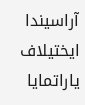آراسیندا ایختیلاف یاراتمایا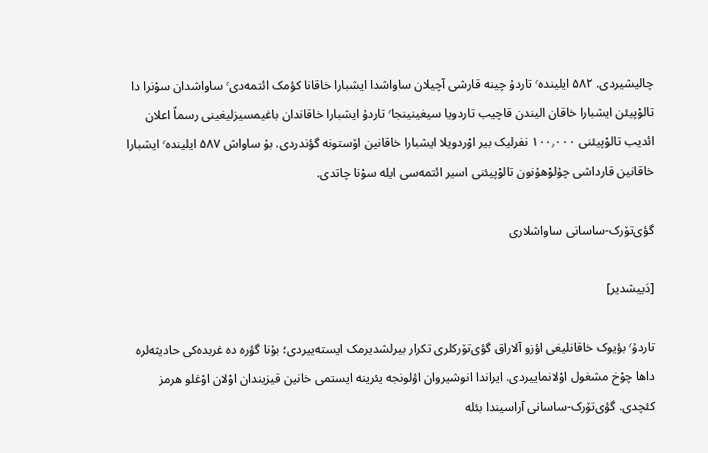چالیشیردی. ۵۸۲ ایلینده٬ تاردۇ چینه قارشی آچیلان ساواشدا ایشبارا خاقانا کؤمک ائتمه‌دی٬ ساواشدان سوْنرا دا تالوْپیئن ایشبارا خاقان الیندن قاچیب تاردویا سیغینینجا٬ تاردۇ ایشبارا خاقاندان باغیمسیزلیغینی رسماً اعلان ائدیب تالوْپیئنی ۱۰۰٫۰۰۰ نفرلیک بیر اوْردویلا ایشبارا خاقانین اۆستونه گؤندردی. بۇ ساواش ۵۸۷ ایلینده٬ ایشبارا خاقانین قارداشی چۇلوْهۇنون تالوْپیئنی اسیر ائتمه‌سی ایله سوْنا چاتدی.

گؤی‌تۆرک-ساسانی ساواشلاری

[دَییشدیر]

تاردۇ٬ بؤیوک خاقانلیغی اؤزو آلاراق گؤی‌تۆرکلری تکرار بیرلشدیرمک ایسته‌ییردی؛ بۇنا گؤره ده غربده‌کی حادیثه‌لره داها چوْخ مشغول اوْلانماییردی. ایراندا انوشیروان اؤلونجه یئرینه ایستمی خانین قیزیندان اوْلان اوْغلو هرمز کئچدی. گؤی‌تۆرک-ساسانی آراسیندا بئله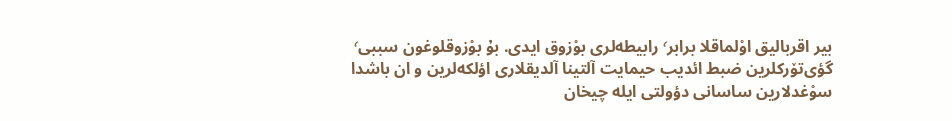بیر اقربالیق اوْلماقلا برابر٬ رابیطه‌لری بوْزوق ایدی. بۇ بوْزوقلوغون سببی٬ گؤی‌تۆرکلرین ضبط ائدیب حیمایت آلتینا آلدیقلاری اؤلکه‌لرین و ان باشدا سوْغدلارین ساسانی دؤولتی ایله چیخان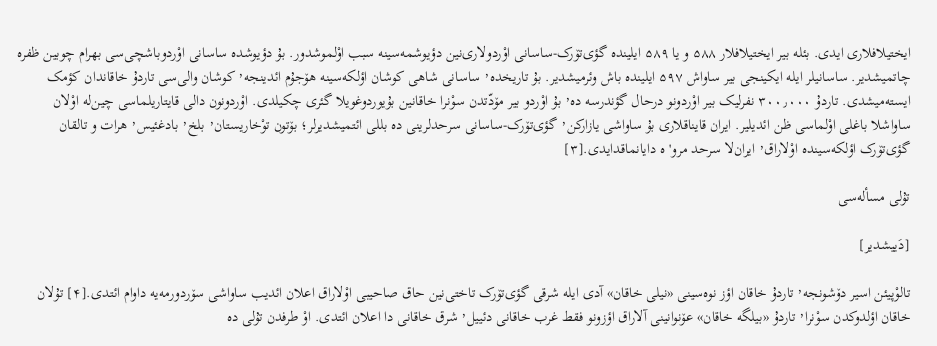ایختیلافلاری ایدی. بئله بیر ایختیلافلار ۵۸۸ و یا ۵۸۹ ایلینده گؤی‌تۆرک-ساسانی اوْردولاری‌نین دؤیوشمه‌سینه سبب اوْلموشدور. بۇ دؤیوشده ساسانی اوْردوباشچی‌سی بهرام چوبین ظفره چاتمیشدیر. ساسانیلر ایله ایکینجی بیر ساواش ۵۹۷ ایلینده باش وئرمیشدیر. بۇ تاریخده٬ ساسانی شاهی کوشان اؤلکه‌سینه هۆجۇم ائدینجه٬ کوشان والی‌سی تاردۇ خاقاندان کؤمک ایسته‌میشدی. تاردۇ ۳۰۰٫۰۰۰ نفرلیک بیر اوْردونو درحال گؤندرسه ده٬ بۇ اوْردو بیر مۆدّتدن سوْنرا خاقانین بۇیوردوغویلا گئری چکیلدی. اوْردونون دالی قایتاریلماسی چین‌له اوْلان ساواشلا باغلی اوْلماسی ظن ائدیلیر. ایران قایناقلاری بۇ ساواشی یازارکن٬ گؤی‌تۆرک-ساسانی سرحدلرینی ده بللی ائتمیشدیرلر؛ بۆتون توْخاریستان٬ بلخ٬ بادغئیس٬ هرات و تالقان گؤی‌تۆرک اؤلکه‌سینده اوْلاراق٬ ایران‌لا سرحد مرو'ه دایانماقدایدی.[۳]

تۇلی مسأله‌سی

[دَییشدیر]

تالوْپیئن اسیر دۆشونجه٬ تاردۇ خاقان اؤز نوه‌سینی «نیلی خاقان» آدی ایله شرقی گؤی‌تۆرک تاختی‌نین حاق صاحیبی اوْلاراق اعلان ائدیب ساواشی سۆردورمه‌یه داوام ائتدی.[۴] تۇلان خاقان اؤلدوکدن سوْنرا٬ تاردۇ «بیلگه خاقان» عۆنوانینی آلاراق اؤزونو فقط غرب خاقانی دئییل٬ شرق خاقانی دا اعلان ائتدی. اوْ طرفدن تۇلی ده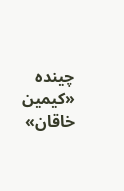چینده «کیمین خاقان»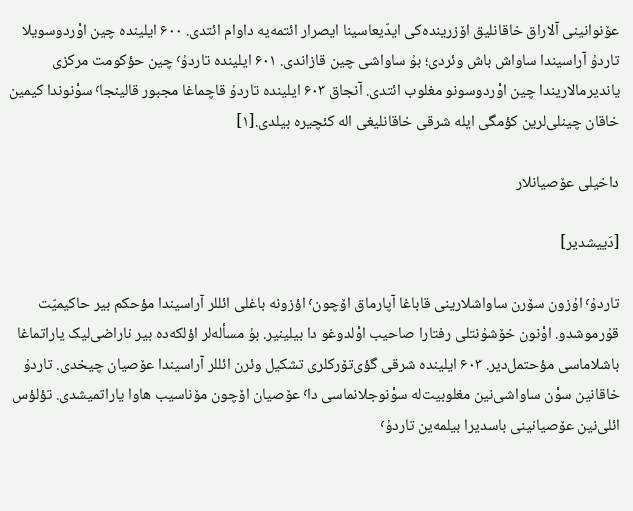عۆنوانینی آلاراق خاقانلیق اۆزرینده‌کی ایدّیعاسینا ایصرار ائتمه‌یه داوام ائتدی. ۶۰۰ ایلینده چین اوْردوسویلا تاردۇ آراسیندا ساواش باش وئردی؛ بۇ ساواشی چین قازاندی. ۶۰۱ ایلینده تاردۇ٬ چین حؤکومت مرکزی یاندیرمالاریندا چین اوْردوسونو مغلوب ائتدی. آنجاق ۶۰۳ ایلینده تاردۇ قاچماغا مجبور قالینجا٬ سوْنوندا کیمین خاقان چینلی‌لرین کؤمگی ایله شرقی خاقانلیغی اله کئچیره بیلدی.[۱]

داخیلی عۆصیانلار

[دَییشدیر]

تاردۇ٬ اۇزون سۆرن ساواشلارینی قاباغا آپارماق اۆچون٬ اؤزونه باغلی ائللر آراسیندا مؤحکم بیر حاکیمیّت قۇرموشدو. اوْنون خۆشۇنتلی رفتارا صاحیب اوْلدوغو دا بیلینیر. بۇ مسأله‌لر اؤلکه‌ده بیر ناراضی‌لیک یاراتماغا باشلاماسی مؤحتمل‌دیر. ۶۰۳ ایلینده شرقی گؤی‌تۆرکلری تشکیل وئرن ائللر آراسیندا عۆصیان چیخدی. تاردۇ خاقانین سوْن ساواشی‌نین مغلوبیت‌له سوْنوجلانماسی دا٬ عۆصیان اۆچون مۆناسیب هاوا یاراتمیشدی. تؤلؤس ائلی‌نین عۆصیانینی باسدیرا بیلمه‌ین تاردۇ٬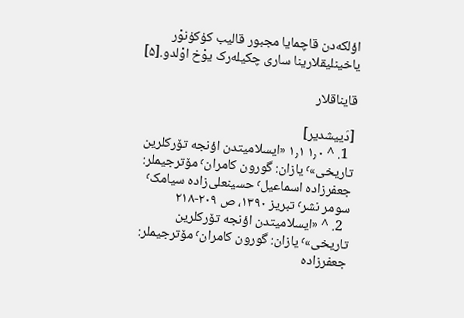اؤلکه‌دن قاچمایا مجبور قالیب کۇکۇنوْر یاخینلیقلارینا ساری چکیله‌رک یوْخ اوْلدو.[۵]

قایناقلار

[دَییشدیر]
  1. ^ ۱٫۰ ۱٫۱ «ایسلامیتدن اؤنجه تۆرکلرین تاریخی»٬ یازان: گورون کامران٬ مۆترجیملر: جعفرزاده اسماعیل٬ حسینعلی‌زاده سیامک٬ سومر نشر٬ تبریز ۱۳۹۰، ص ۲۰۹-۲۱۸
  2. ^ «ایسلامیتدن اؤنجه تۆرکلرین تاریخی»٬ یازان: گورون کامران٬ مۆترجیملر: جعفرزاده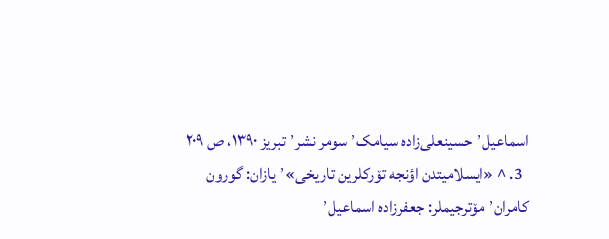اسماعیل٬ حسینعلی‌زاده سیامک٬ سومر نشر٬ تبریز ۱۳۹۰، ص ۲۰۹
  3. ^ «ایسلامیتدن اؤنجه تۆرکلرین تاریخی»٬ یازان: گورون کامران٬ مۆترجیملر: جعفرزاده اسماعیل٬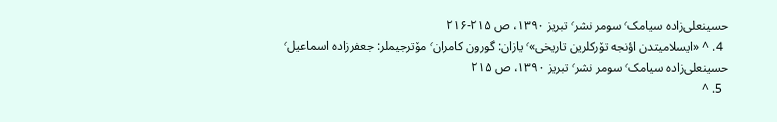حسینعلی‌زاده سیامک٬ سومر نشر٬ تبریز ۱۳۹۰، ص ۲۱۵-۲۱۶
  4. ^ «ایسلامیتدن اؤنجه تۆرکلرین تاریخی»٬ یازان: گورون کامران٬ مۆترجیملر: جعفرزاده اسماعیل٬ حسینعلی‌زاده سیامک٬ سومر نشر٬ تبریز ۱۳۹۰، ص ۲۱۵
  5. ^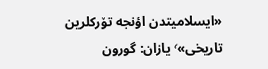«ایسلامیتدن اؤنجه تۆرکلرین تاریخی»٬ یازان: گورون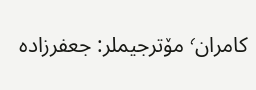کامران٬ مۆترجیملر: جعفرزاده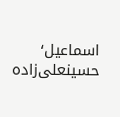اسماعیل٬ حسینعلی‌زاده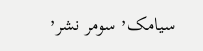سیامک٬ سومر نشر٬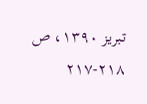تبریز ۱۳۹۰، ص ۲۱۸-۲۱۷